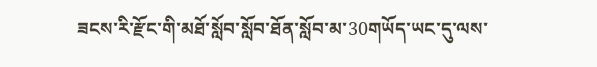ཟངས་རི་རྫོང་གི་མཐོ་སློབ་སློབ་ཐོན་སློབ་མ་30གཡོད་ཡང་དུ་ལས་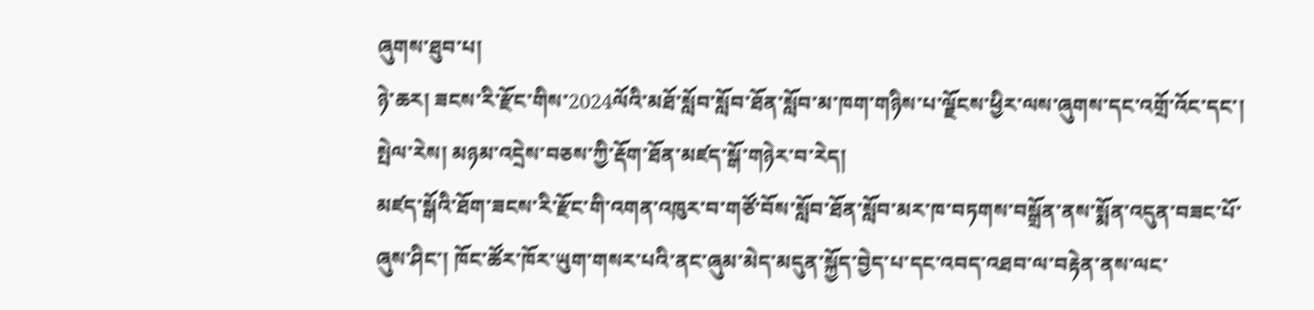ཞུགས་ཐུབ་པ།
ཉེ་ཆར། ཟངས་རི་རྫོང་གིས་2024ལོའི་མཐོ་སློབ་སློབ་ཐོན་སློབ་མ་ཁག་གཉིས་པ་ལྗོངས་ཕྱིར་ལས་ཞུགས་དང་འགྲོ་འོང་དང་། སྤེལ་རེས། མཉམ་འདྲེས་བཅས་ཀྱི་རྡོག་ཐོན་མཛད་སྒོ་གཉེར་བ་རེད།
མཛད་སྒོའི་ཐོག་ཟངས་རི་རྫོང་གི་འགན་འཁུར་བ་གཙོ་བོས་སློབ་ཐོན་སློབ་མར་ཁ་བཏགས་བསྒྲོན་ནས་སྨོན་འདུན་བཟང་པོ་ཞུས་ཤིང་། ཁོང་ཚོར་ཁོར་ཡུག་གསར་པའི་ནང་ཞུམ་མེད་མདུན་སྐྱོད་བྱེད་པ་དང་འབད་འཐབ་ལ་བརྟེན་ནས་ལང་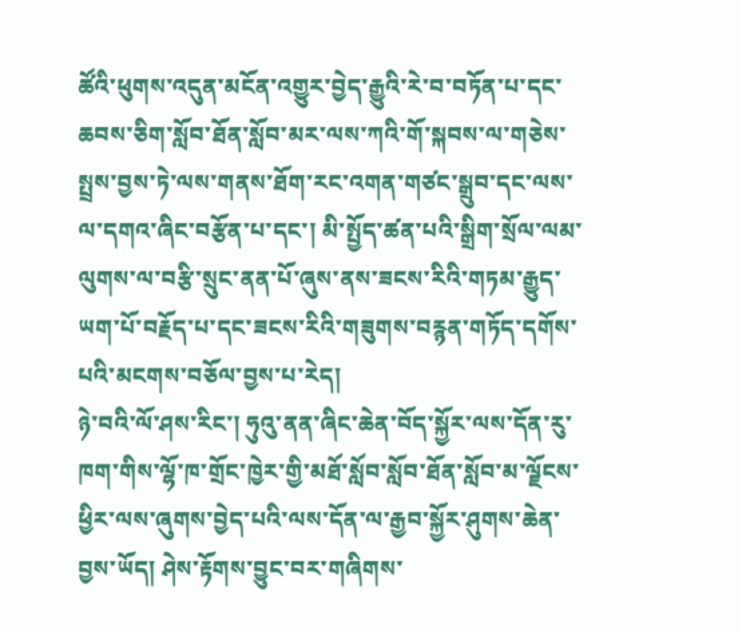ཚོའི་ཕུགས་འདུན་མངོན་འགྱུར་བྱེད་རྒྱུའི་རེ་བ་བཏོན་པ་དང་ཆབས་ཅིག་སློབ་ཐོན་སློབ་མར་ལས་ཀའི་གོ་སྐབས་ལ་གཅེས་སྤྲས་བྱས་ཏེ་ལས་གནས་ཐོག་རང་འགན་གཙང་སྒྲུབ་དང་ལས་ལ་དགའ་ཞིང་བརྩོན་པ་དང་། མི་སྤྱོད་ཚན་པའི་སྒྲིག་སྲོལ་ལམ་ལུགས་ལ་བརྩི་སྲུང་ནན་པོ་ཞུས་ནས་ཟངས་རིའི་གཏམ་རྒྱུད་ཡག་པོ་བརྗོད་པ་དང་ཟངས་རིའི་གཟུགས་བརྙན་གཏོད་དགོས་པའི་མངགས་བཅོལ་བྱས་པ་རེད།
ཉེ་བའི་ལོ་ཤས་རིང་། ཧུའུ་ནན་ཞིང་ཆེན་བོད་སྐྱོར་ལས་དོན་རུ་ཁག་གིས་ལྷོ་ཁ་གྲོང་ཁྱེར་གྱི་མཐོ་སློབ་སློབ་ཐོན་སློབ་མ་ལྗོངས་ཕྱིར་ལས་ཞུགས་བྱེད་པའི་ལས་དོན་ལ་རྒྱབ་སྐྱོར་ཤུགས་ཆེན་བྱས་ཡོད། ཤེས་རྟོགས་བྱུང་བར་གཞིགས་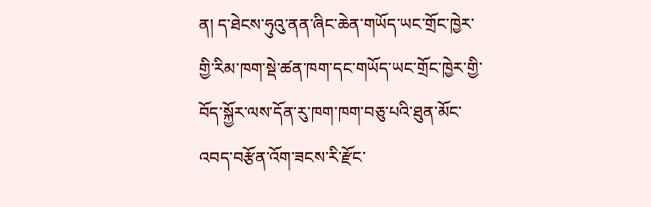ན། ད་ཐེངས་ཧུའུ་ནན་ཞིང་ཆེན་གཡོད་ཡང་གྲོང་ཁྱེར་གྱི་རིམ་ཁག་སྡེ་ཚན་ཁག་དང་གཡོད་ཡང་གྲོང་ཁྱེར་གྱི་བོད་སྐྱོར་ལས་དོན་རུ་ཁག་ཁག་བཅུ་པའི་ཐུན་མོང་འབད་བརྩོན་འོག་ཟངས་རི་རྫོང་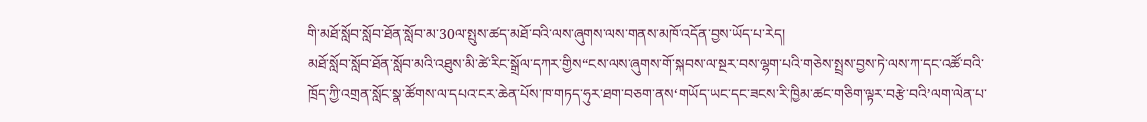གི་མཐོ་སློབ་སློབ་ཐོན་སློབ་མ་30ལ་སྤུས་ཚད་མཐོ་བའི་ལས་ཞུགས་ལས་གནས་མཁོ་འདོན་བྱས་ཡོད་པ་རེད།
མཐོ་སློབ་སློབ་ཐོན་སློབ་མའི་འཐུས་མི་ཚེ་རིང་སྒྲོལ་དཀར་གྱིས“ངས་ལས་ཞུགས་གོ་སྐབས་ལ་སྔར་བས་ལྷག་པའི་གཅེས་སྤྲས་བྱས་ཏེ་ལས་ཀ་དང་འཚོ་བའི་ཁྲོད་ཀྱི་འགྲན་སློང་སྣ་ཚོགས་ལ་དཔའ་ངར་ཆེན་པོས་ཁ་གཏད་ཧུར་ཐག་བཅག་ནས‘གཡོད་ཡང་དང་ཟངས་རི་ཁྱིམ་ཚང་གཅིག་ལྟར་བརྩེ་བའི’ལག་ལེན་པ་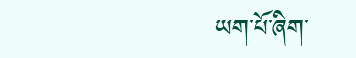ཡག་པོ་ཞིག་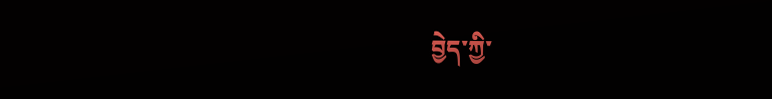བྱེད་ཀྱི་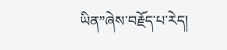ཡིན”ཞེས་བརྗོད་པ་རེད།